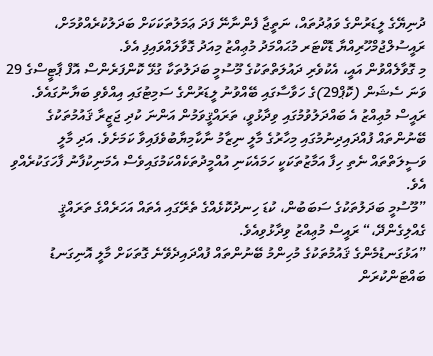ދުނިޔޭގެ ލީޑަރުންގެ ވަޢުދުތައް، ނަތީޖާ ފެންނާނޭ ފަދަ ޢަމަލުތަކަކަށް ބަދަލުކުރެއްވުމަށް، ރައީސުލްޖުމްހޫރިއްޔާ ޑޮކްޓަރ މުޙައްމަދު މުޢިއްޒު މިއަދު ގޮވާލައްވައިފި އެވެ.
މި ގޮވާލެއްވުން އައީ، އެކުވެރި ދައުލަތްތަކުގެ މޫސުމީ ބަދަލުތަކާ ގުޅޭ ކޮންފަރެންސް އޮފް ޕާޓީސްގެ 29 ވަނަ ސެޝަން (ކޮޕް29)ގެ ހަވާސާގައި ބޭއްވުނު ލީޑަރުންގެ ސަމިޓުގައި އިއްވެވި ބަޔާނުގައެވެ.
ރައީސް މުޢިއްޒު އެ ބައްދަލުވުމުގައި ވިދާޅުވީ، ތަރައްޤީވަމުން އަންނަ ކުދި ޖަޒީރާ ޤައުމުތަކުގެ ބޭނުންތައް ފުއްދައިދިނުމުގައި މިހާރުގެ މާލީ ނިޒާމު ނާކާމިޔާބުވެފައިވާ ކަމަށެވެ. އަދި މާލީ ވަސީލަތްތައް ނެތި ހިފާ އަމާޒުތަކަކީ ހަމައެކަނި އުއްމީދުތަކެއްކަމުގައިވެސް އެމަނިކުފާނު ފާހަގަކުރެއްވި އެވެ.
”މޫސުމީ ބަދަލުތަކުގެ ސަބަބުން، ކުޑަ ހިނދުކޮޅެއްގެ ތެރޭގައި އެތައް އަހަރެއްގެ ތަރައްޤީ ގެއްލިގެންދޭ،“ ރައީސް މުޢިއްޒު ވިދާޅުވިއެވެ.
”އަޅުގަނޑުމެންގެ ޤައުމުތަކުގެ މުހިންމު ބޭނުންތައް ފުއްދައިދެވޭނެ ގޮތަކަށް މާލީ އޮނިގަނޑު ބައްޓަންކުރަން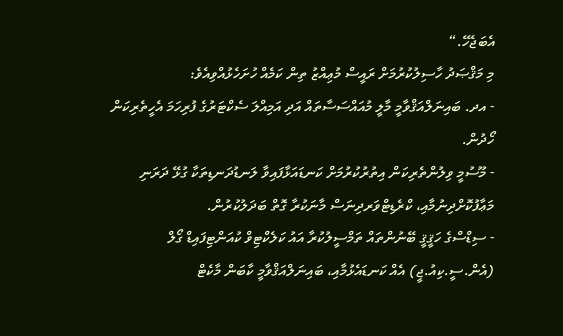އެބަޖެހޭ.“
މި މަޤްޞަދު ހާސިލުކުރުމަށް ރައީސް މުޢިއްޒު ތިން ކަމެއް ހުށަހެޅުއްވިއެވެ:
- އދ. ބައިނަލްއަޤްވާމީ މާލީ މުއައްސަސާތައް އަދި އަމިއްލަ ސެކްޓަރުގެ ފުރިހަމަ އެހީތެރިކަން ހޯދުން.
- މޫސުމީ ވިލުންތެރިކަން އިތުރުކުރުމަށް ކަނޑައަޅާފައިވާ ލަނޑުދަނޑިތަކާ ގުޅޭ ދަރަނި މަޢާފުކޮށްދިނުމާއި، ކްރެޑިޓްވަރދިނަސް މާނަކުރާ ގޮތް ބަދަލުކުރުން.
- ސިޑްސްގެ ހަޤީޤީ ބޭނުންތައް ތަމްސީލުކުރާ އައު ކަލެކްޓިވް ކުއަންޓިފައިޑް ގޯލް (އެން.ސީ.ކިއު.ޖީ) އެއް ކަނޑައެޅުމާއި، ބައިނަލްއަޤްވާމީ ކާބަން މާކެޓް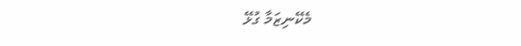މެކޭނިޒަމާ ގުޅޭ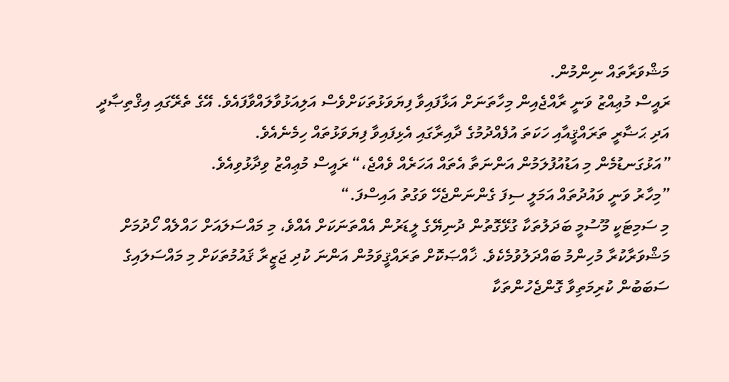މަޝްވަރާތައް ނިންމުން.
ރައީސް މުޢިއްޒު ވަނީ ރާއްޖެއިން މިހާތަނަށް އަޅާފައިވާ ފިޔަވަޅުތަކަށްވެސް އަލިއަޅުވާލައްވާފައެވެ. އޭގެ ތެރޭގައި އިޤްތިޞާދީ އަދި ޙަޟާރީ ތަރައްޤީއާއި ހަކަތަ އުފެއްދުމުގެ ދާއިރާގައި އެޅިފައިވާ ފިޔަވަޅުތައް ހިމެނެއެވެ.
”އަޅުގަނޑުމެން މި އަޑުއުފުލަމުން އަންނަތާ އެތައް އަހަރެއް ވެއްޖެ،“ ރައީސް މުޢިއްޒު ވިދާޅުވިއެވެ.
”މިހާރު ވަނީ ވައުދުތައް އަމަލީ ސިފަ ގެންނަންޖެހޭ ވަގުތު އައިސްފަ.“
މި ސަމިޓަކީ މޫސުމީ ބަދަލުތަކާ ގުޅޭގޮތުން ދުނިޔޭގެ ލީޑަރުން އެއްތަނަކަށް އެއްވެ، މި މައްސަލައަށް ހައްލެއް ހޯދުމަށް މަޝްވަރާކުރާ މުހިންމު ބައްދަލުވުމެކެވެ. ޚާއްޞަކޮށް ތަރައްޤީވަމުން އަންނަ ކުދި ޖަޒީރާ ޤައުމުތަކަށް މި މައްސަލައިގެ ސަބަބުން ކުރިމަތިވާ ގޮންޖެހުންތަކާ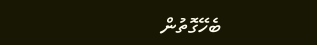ބެހޭގޮތުން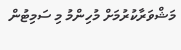މަޝްވަރާކުރުމަށް މުހިންމު މި ސަމިޓުން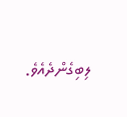ލިބިގެންދެއެވެ.